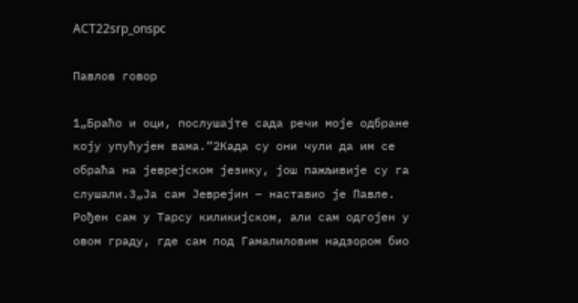ACT22srp_onspc

Павлов говор

1„Браћо и оци, послушајте сада речи моје одбране коју упућујем вама.“2Када су они чули да им се обраћа на јеврејском језику, још пажљивије су га слушали.3„Ја сам Јеврејин – наставио је Павле. Рођен сам у Тарсу киликијском, али сам одгојен у овом граду, где сам под Гамалиловим надзором био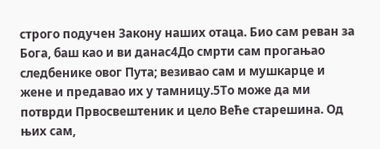строго подучен Закону наших отаца. Био сам реван за Бога, баш као и ви данас4До смрти сам прогањао следбенике овог Пута; везивао сам и мушкарце и жене и предавао их у тамницу.5То може да ми потврди Првосвештеник и цело Веће старешина. Од њих сам,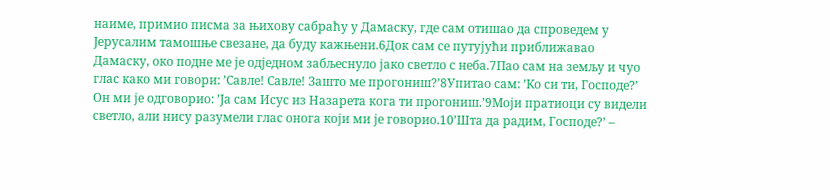наиме, примио писма за њихову сабраћу у Дамаску, где сам отишао да спроведем у Јерусалим тамошње свезане, да буду кажњени.6Док сам се путујући приближавао Дамаску, око подне ме је одједном забљеснуло јако светло с неба.7Пао сам на земљу и чуо глас како ми говори: ’Савле! Савле! Зашто ме прогониш?’8Упитао сам: ’Ко си ти, Господе?’ Он ми је одговорио: ’Ја сам Исус из Назарета кога ти прогониш.’9Моји пратиоци су видели светло, али нису разумели глас онога који ми је говорио.10’Шта да радим, Господе?’ –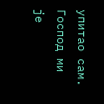упитао сам. Господ ми је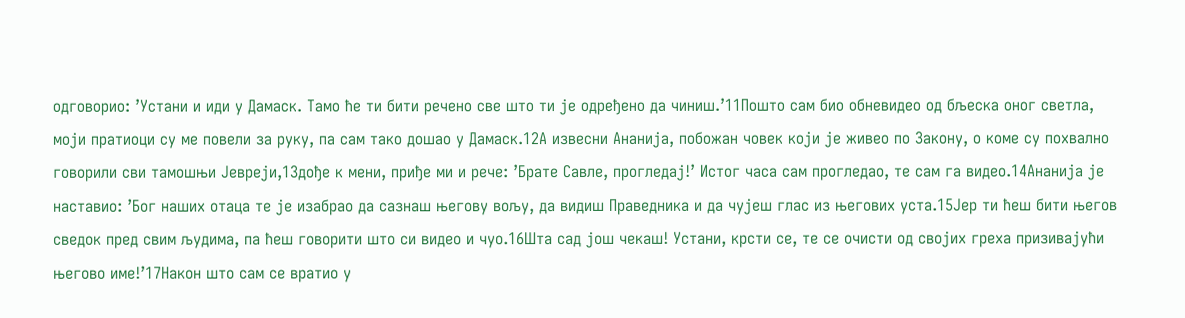одговорио: ’Устани и иди у Дамаск. Тамо ће ти бити речено све што ти је одређено да чиниш.’11Пошто сам био обневидео од бљеска оног светла, моји пратиоци су ме повели за руку, па сам тако дошао у Дамаск.12А извесни Ананија, побожан човек који је живео по Закону, о коме су похвално говорили сви тамошњи Јевреји,13дође к мени, приђе ми и рече: ’Брате Савле, прогледај!’ Истог часа сам прогледао, те сам га видео.14Ананија је наставио: ’Бог наших отаца те је изабрао да сазнаш његову вољу, да видиш Праведника и да чујеш глас из његових уста.15Јер ти ћеш бити његов сведок пред свим људима, па ћеш говорити што си видео и чуо.16Шта сад још чекаш! Устани, крсти се, те се очисти од својих греха призивајући његово име!’17Након што сам се вратио у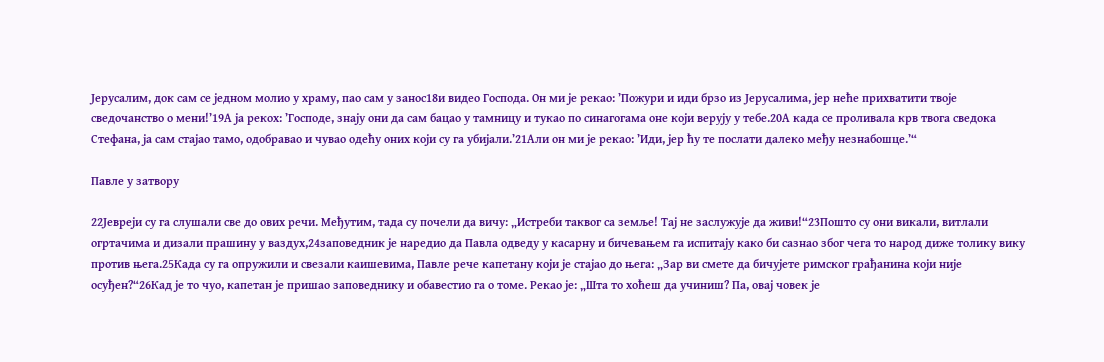Јерусалим, док сам се једном молио у храму, пао сам у занос18и видео Господа. Он ми је рекао: ’Пожури и иди брзо из Јерусалима, јер неће прихватити твоје сведочанство о мени!’19А ја рекох: ’Господе, знају они да сам бацао у тамницу и тукао по синагогама оне који верују у тебе.20А када се проливала крв твога сведока Стефана, ја сам стајао тамо, одобравао и чувао одећу оних који су га убијали.’21Али он ми је рекао: ’Иди, јер ћу те послати далеко међу незнабошце.’“

Павле у затвору

22Јевреји су га слушали све до ових речи. Међутим, тада су почели да вичу: „Истреби таквог са земље! Тај не заслужује да живи!“23Пошто су они викали, витлали огртачима и дизали прашину у ваздух,24заповедник је наредио да Павла одведу у касарну и бичевањем га испитају како би сазнао због чега то народ диже толику вику против њега.25Када су га опружили и свезали каишевима, Павле рече капетану који је стајао до њега: „Зар ви смете да бичујете римског грађанина који није осуђен?“26Кад је то чуо, капетан је пришао заповеднику и обавестио га о томе. Рекао је: „Шта то хоћеш да учиниш? Па, овај човек је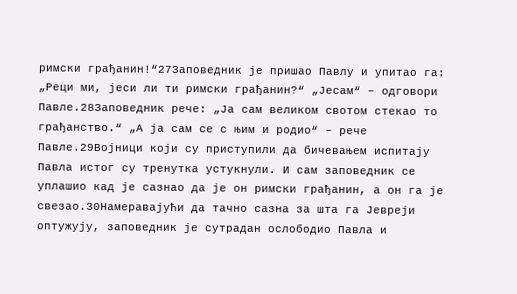римски грађанин!“27Заповедник је пришао Павлу и упитао га: „Реци ми, јеси ли ти римски грађанин?“ „Јесам“ – одговори Павле.28Заповедник рече: „Ја сам великом свотом стекао то грађанство.“ „А ја сам се с њим и родио“ – рече Павле.29Војници који су приступили да бичевањем испитају Павла истог су тренутка устукнули. И сам заповедник се уплашио кад је сазнао да је он римски грађанин, а он га је свезао.30Намеравајући да тачно сазна за шта га Јевреји оптужују, заповедник је сутрадан ослободио Павла и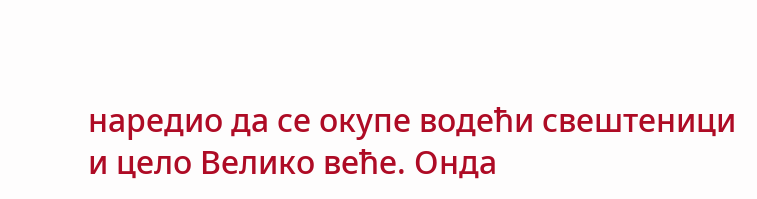наредио да се окупе водећи свештеници и цело Велико веће. Онда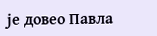је довео Павла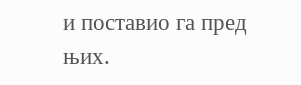и поставио га пред њих.